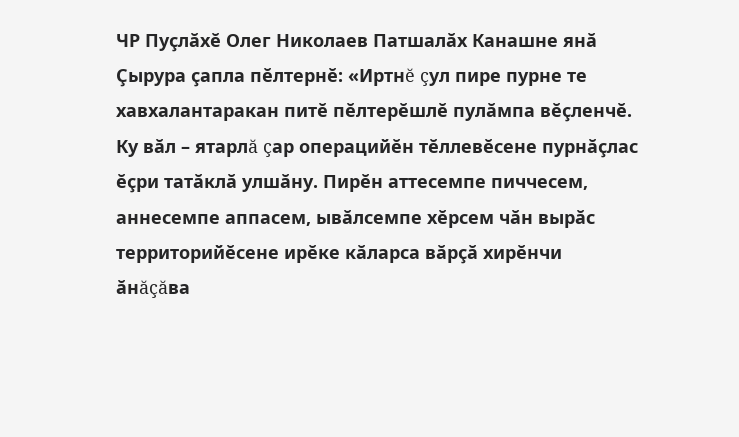ЧР Пуçлăхĕ Олег Николаев Патшалăх Канашне янă Çырура çапла пĕлтернĕ: «Иртнĕ çул пире пурне те хавхалантаракан питĕ пĕлтерĕшлĕ пулăмпа вĕçленчĕ. Ку вăл – ятарлă çар операцийĕн тĕллевĕсене пурнăçлас ĕçри татăклă улшăну. Пирĕн аттесемпе пиччесем, аннесемпе аппасем, ывăлсемпе хĕрсем чăн вырăс территорийĕсене ирĕке кăларса вăрçă хирĕнчи ăнăçăва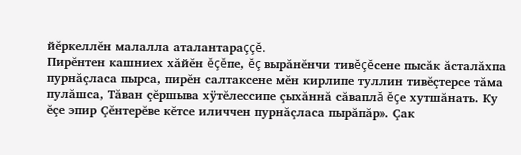йĕркеллĕн малалла аталантараççĕ.
Пирĕнтен кашниех хăйĕн ĕçĕпе, ĕç вырăнĕнчи тивĕçĕсене пысăк ăсталăхпа пурнăçласа пырса, пирĕн салтаксене мĕн кирлипе туллин тивĕçтерсе тăма пулăшса, Тăван çĕршыва хÿтĕлессипе çыхăннă сăваплă ĕçе хутшăнать. Ку ĕçе эпир Çĕнтерĕве кĕтсе иличчен пурнăçласа пырăпăр». Çак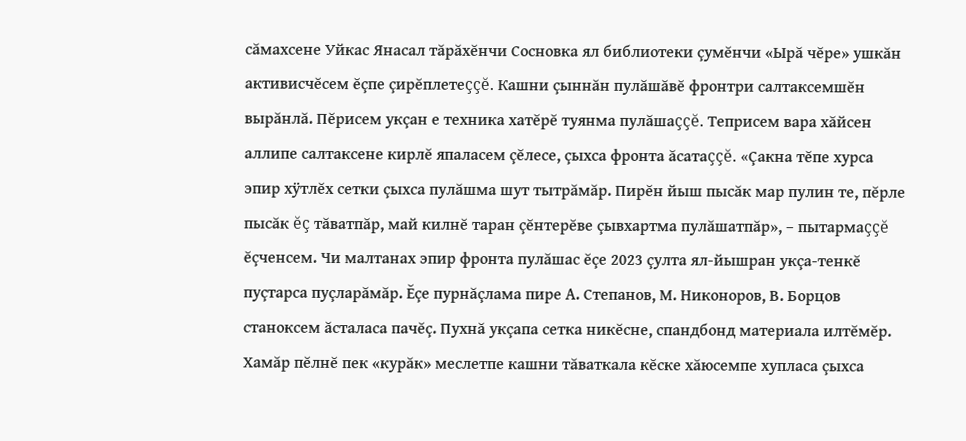сăмахсене Уйкас Янасал тăрăхĕнчи Сосновка ял библиотеки çумĕнчи «Ырă чĕре» ушкăн активисчĕсем ĕçпе çирĕплетеççĕ. Кашни çыннăн пулăшăвĕ фронтри салтаксемшĕн вырăнлă. Пĕрисем укçан е техника хатĕрĕ туянма пулăшаççĕ. Теприсем вара хăйсен аллипе салтаксене кирлĕ япаласем çĕлесе, çыхса фронта ăсатаççĕ. «Çакна тĕпе хурса эпир хÿтлĕх сетки çыхса пулăшма шут тытрăмăр. Пирĕн йыш пысăк мар пулин те, пĕрле пысăк ĕç тăватпăр, май килнĕ таран çĕнтерĕве çывхартма пулăшатпăр», – пытармаççĕ ĕçченсем. Чи малтанах эпир фронта пулăшас ĕçе 2023 çулта ял-йышран укçа-тенкĕ пуçтарса пуçларăмăр. Ĕçе пурнăçлама пире А. Степанов, М. Никоноров, В. Борцов станоксем ăсталаса пачĕç. Пухнă укçапа сетка никĕсне, спандбонд материала илтĕмĕр. Хамăр пĕлнĕ пек «курăк» меслетпе кашни тăваткала кĕске хăюсемпе хупласа çыхса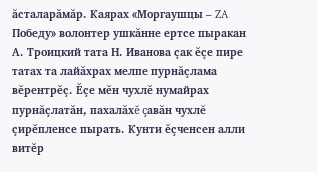ăсталарăмăр. Каярах «Моргаушцы – ZA Победу» волонтер ушкăнне ертсе пыракан А. Троицкий тата Н. Иванова çак ĕçе пире татах та лайăхрах мелпе пурнăçлама вĕрентрĕç. Ĕçе мĕн чухлĕ нумайрах пурнăçлатăн, пахалăхĕ çавăн чухлĕ çирĕпленсе пырать. Кунти ĕçченсен алли витĕр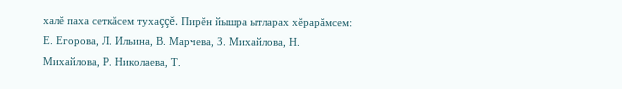халĕ паха сеткăсем тухаççĕ. Пирĕн йышра ытларах хĕрарăмсем: Е. Егорова, Л. Ильина, В. Марчева, З. Михайлова, Н. Михайлова, Р. Николаева, Т.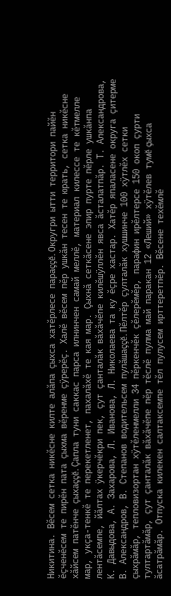Никитина. Вĕсем сетка никĕсне килте алăпа çыхса хатĕрлесе параççĕ. Округри ытти территори пайĕн ĕçченĕсем те пирĕн пата çыхма вĕренме çÿрерĕç. Халĕ вĕсем пĕр ушкăн тесен те юрать, сетка никĕсне хăйсем патĕнче çыхаççĕ. Çапла туни саккас парса илнинчен самай меллĕ, материал килессе те кĕтмелле мар, укçа-тенкĕ те перекетленет, пахалăхĕ те кая мар. Çыхнă сеткăсене эпир пурте пĕрле ушкăнпа лентăсемпе, йăлтах ÿкерчĕкри пек, çут çанталăк вăхăчĕпе килĕшÿллĕн явса ăсталатпăр. Т. Александрова, К. Давыдова, А. Захарова, Л. Иванова, Л. Николаева та ку ĕçре хастар. Хатĕр япаласене округа çитерме В. Александров, В. Степанов водительсем пулăшаççĕ. Пĕлтĕр çулталăк хушшинче 100 хÿтлĕх сетки çыхрăмăр, тепловизортан хÿтĕленмелли 34 пĕркенчĕк çĕлерĕмĕр, парафин ирĕлтерсе 150 окоп çурти тултартăмăр, çут çанталăк вăхăчĕпе пĕр тĕслĕ пулма май паракан 12 «Леший» хÿтĕлев тумĕ çыхса ăсатрăмăр. Отпуска килекен салтаксемпе тĕл пулусем ирттеретпĕр. Вĕсене техĕмлĕ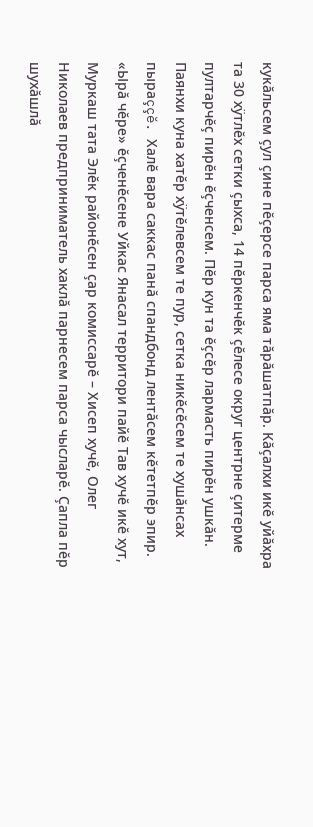кукăльсем çул çине пĕçерсе парса яма тăрăшатпăр. Кăçалхи икĕ уйăхра та 30 хÿтлĕх сетки çыхса, 14 пĕркенчĕк çĕлесе округ центрне çитерме пултарчĕç пирĕн ĕçченсем. Пĕр кун та ĕçсĕр лармасть пирĕн ушкăн. Паянхи куна хатĕр хÿтĕлевсем те пур, сетка никĕсĕсем те хушăнсах пыраççĕ. Халĕ вара саккас панă спандбонд лентăсем кĕтетпĕр эпир. «Ырă чĕре» ĕçченĕсене Уйкас Янасал территори пайĕ Тав хучĕ икĕ хут, Муркаш тата Элĕк районĕсен çар комиссарĕ – Хисеп хучĕ, Олег Николаев предприниматель хаклă парнесем парса чысларĕ. Çапла пĕр шухăшлă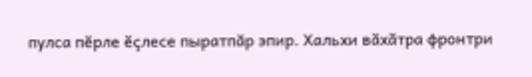пулса пĕрле ĕçлесе пыратпăр эпир. Хальхи вăхăтра фронтри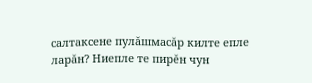салтаксене пулăшмасăр килте епле ларăн? Ниепле те пирĕн чун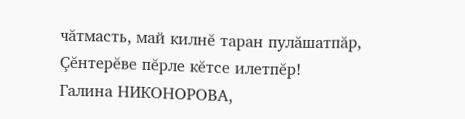чăтмасть, май килнĕ таран пулăшатпăр, Çĕнтерĕве пĕрле кĕтсе илетпĕр!
Галина НИКОНОРОВА,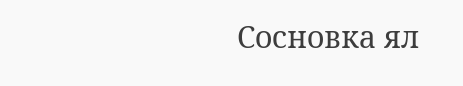Сосновка ял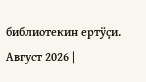библиотекин ертÿçи.
Август 2026 |